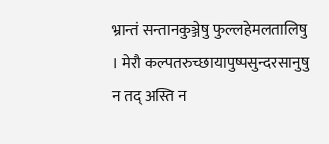भ्रान्तं सन्तानकुञ्जेषु फुल्लहेमलतालिषु । मेरौ कल्पतरुच्छायापुष्पसुन्दरसानुषु
न तद् अस्ति न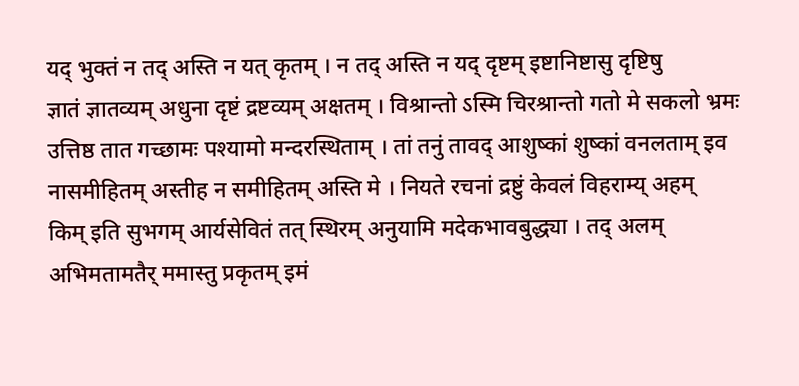यद् भुक्तं न तद् अस्ति न यत् कृतम् । न तद् अस्ति न यद् दृष्टम् इष्टानिष्टासु दृष्टिषु
ज्ञातं ज्ञातव्यम् अधुना दृष्टं द्रष्टव्यम् अक्षतम् । विश्रान्तो ऽस्मि चिरश्रान्तो गतो मे सकलो भ्रमः
उत्तिष्ठ तात गच्छामः पश्यामो मन्दरस्थिताम् । तां तनुं तावद् आशुष्कां शुष्कां वनलताम् इव
नासमीहितम् अस्तीह न समीहितम् अस्ति मे । नियते रचनां द्रष्टुं केवलं विहराम्य् अहम्
किम् इति सुभगम् आर्यसेवितं तत् स्थिरम् अनुयामि मदेकभावबुद्ध्या । तद् अलम् अभिमतामतैर् ममास्तु प्रकृतम् इमं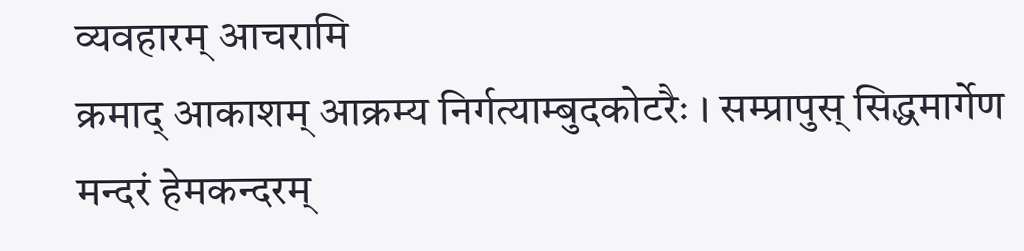व्यवहारम् आचरामि
क्रमाद् आकाशम् आक्रम्य निर्गत्याम्बुदकोटरैः । सम्प्रापुस् सिद्धमार्गेण मन्दरं हेमकन्दरम्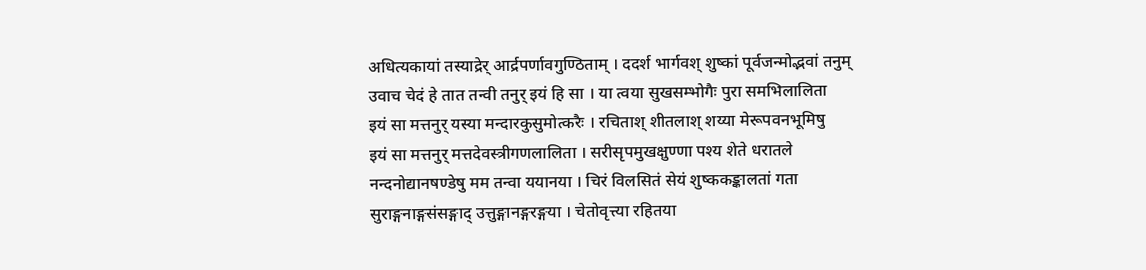अधित्यकायां तस्याद्रेर् आर्द्रपर्णावगुण्ठिताम् । ददर्श भार्गवश् शुष्कां पूर्वजन्मोद्भवां तनुम्
उवाच चेदं हे तात तन्वी तनुर् इयं हि सा । या त्वया सुखसम्भोगैः पुरा समभिलालिता
इयं सा मत्तनुर् यस्या मन्दारकुसुमोत्करैः । रचिताश् शीतलाश् शय्या मेरूपवनभूमिषु
इयं सा मत्तनुर् मत्तदेवस्त्रीगणलालिता । सरीसृपमुखक्षुण्णा पश्य शेते धरातले
नन्दनोद्यानषण्डेषु मम तन्वा ययानया । चिरं विलसितं सेयं शुष्ककङ्कालतां गता
सुराङ्गनाङ्गसंसङ्गाद् उत्तुङ्गानङ्गरङ्गया । चेतोवृत्त्या रहितया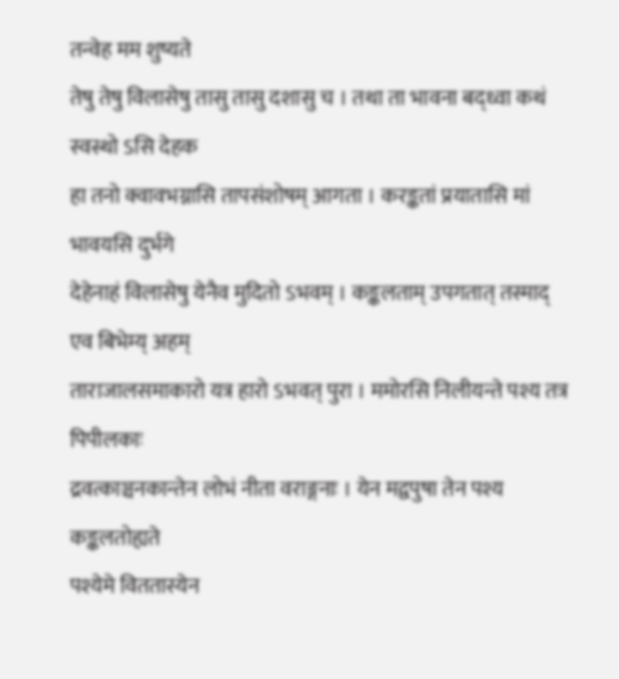तन्वेह मम शुष्यते
तेषु तेषु विलासेषु तासु तासु दशासु च । तथा ता भावना बद्ध्वा कथं स्वस्थो ऽसि देहक
हा तनो क्वावभग्नासि तापसंशोषम् आगता । करङ्कतां प्रयातासि मां भावयसि दुर्भगे
देहेनाहं विलासेषु येनैव मुदितो ऽभवम् । कङ्कलताम् उपगतात् तस्माद् एव बिभेम्य् अहम्
ताराजालसमाकारो यत्र हारो ऽभवत् पुरा । ममोरसि निलीयन्ते पश्य तत्र पिपीलकाः
द्रवत्काञ्चनकान्तेन लोभं नीता वराङ्गनाः । येन मद्वपुषा तेन पश्य कङ्कलतोह्यते
पश्येमे विततास्येन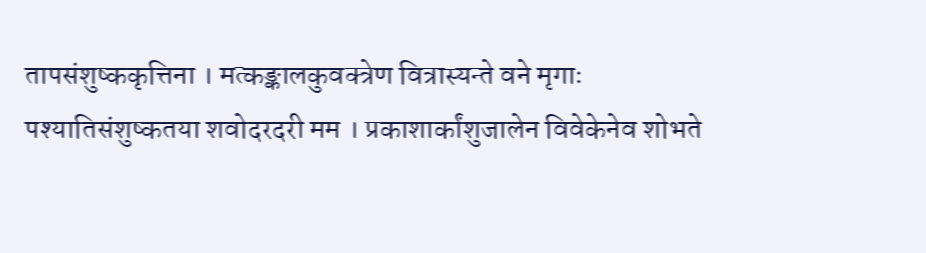तापसंशुष्ककृत्तिना । मत्कङ्कालकुवक्त्रेण वित्रास्यन्ते वने मृगाः
पश्यातिसंशुष्कतया शवोदरदरी मम । प्रकाशार्कांशुजालेन विवेकेनेव शोभते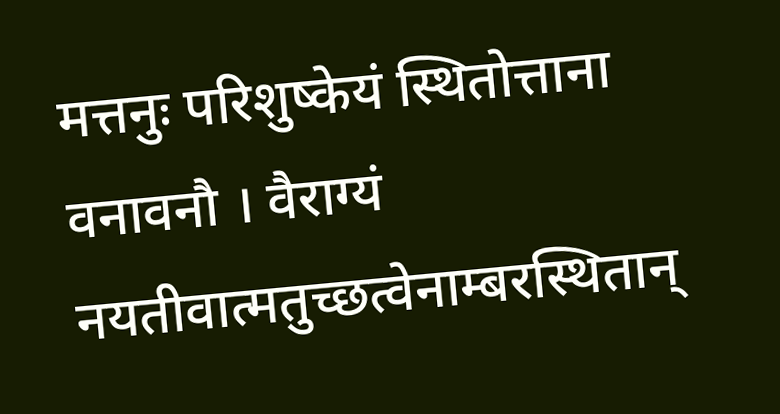मत्तनुः परिशुष्केयं स्थितोत्ताना वनावनौ । वैराग्यं नयतीवात्मतुच्छत्वेनाम्बरस्थितान्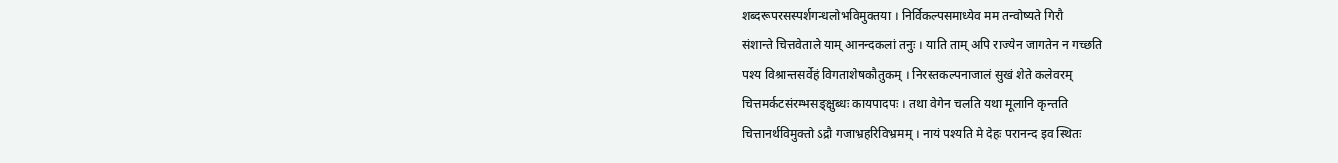शब्दरूपरसस्पर्शगन्धलोभविमुक्तया । निर्विकल्पसमाध्येव मम तन्वोष्यते गिरौ
संशान्ते चित्तवेताले याम् आनन्दकलां तनुः । याति ताम् अपि राज्येन जागतेन न गच्छति
पश्य विश्रान्तसर्वेहं विगताशेषकौतुकम् । निरस्तकल्पनाजालं सुखं शेते कलेवरम्
चित्तमर्कटसंरम्भसङ्क्षुब्धः कायपादपः । तथा वेगेन चलति यथा मूलानि कृन्तति
चित्तानर्थविमुक्तो ऽद्रौ गजाभ्रहरिविभ्रमम् । नायं पश्यति मे देहः परानन्द इव स्थितः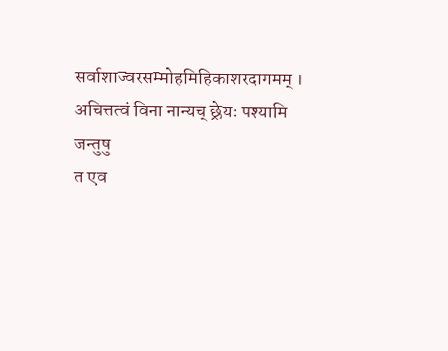सर्वाशाज्वरसम्मोहमिहिकाशरदागमम् । अचित्तत्वं विना नान्यच् छ्रेयः पश्यामि जन्तुषु
त एव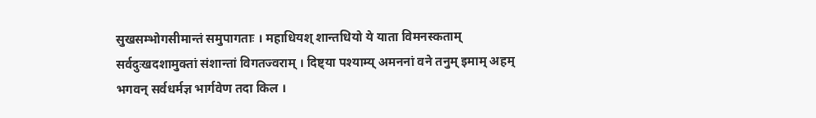सुखसम्भोगसीमान्तं समुपागताः । महाधियश् शान्तधियो ये याता विमनस्कताम्
सर्वदुःखदशामुक्तां संशान्तां विगतज्वराम् । दिष्ट्या पश्याम्य् अमननां वने तनुम् इमाम् अहम्
भगवन् सर्वधर्मज्ञ भार्गवेण तदा किल ।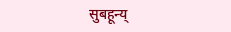सुबहून्य्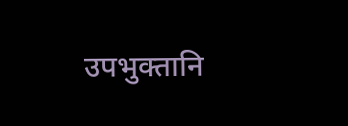उपभुक्तानि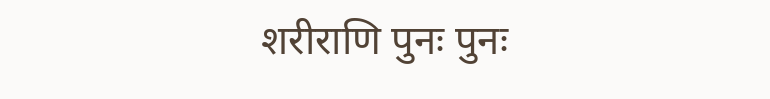शरीराणि पुनः पुनः